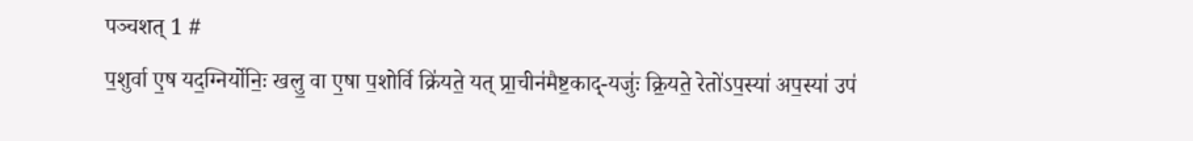पञ्चशत् 1 #
प॒शुर्वा ए॒ष यद॒ग्निर्योनिः॒ खलु॒ वा ए॒षा प॒शोर्वि क्रि॑यते॒ यत् प्रा॒चीन॑मैष्ट॒काद्-यजुः॑ क्रि॒यते॒ रेतो॑ऽप॒स्या॑ अप॒स्या॑ उप॑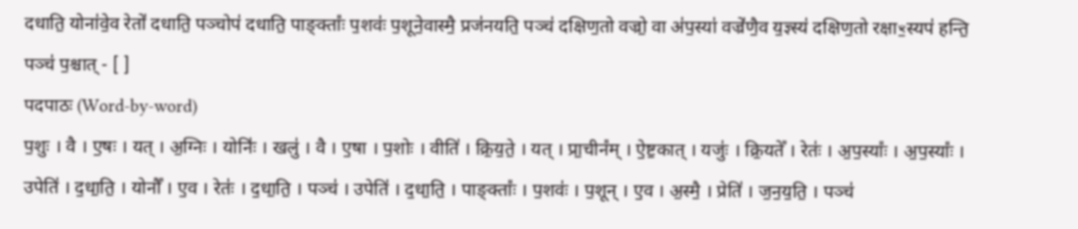दधाति॒ योना॑वे॒व रेतो॑ दधाति॒ पञ्चोप॑ दधाति॒ पाङ्क्ताः᳚ प॒शवः॑ प॒शूने॒वास्मै॒ प्रज॑नयति॒ पञ्च॑ दक्षिण॒तो वज्रो॒ वा अ॑प॒स्या॑ वज्रे॑णै॒व य॒ज्ञ्स्य॑ दक्षिण॒तो रक्षाꣳ॒स्यप॑ हन्ति॒ पञ्च॑ प॒श्चात् - [ ]
पदपाठः (Word-by-word)
प॒शुः । वै । ए॒षः । यत् । अ॒ग्निः । योनिः॑ । खलु॑ । वै । ए॒षा । प॒शोः । वीति॑ । क्रि॒य॒ते॒ । यत् । प्रा॒चीन᳚म् । ऐ॒ष्ट॒कात् । यजुः॑ । क्रि॒यते᳚ । रेतः॑ । अ॒प॒स्याः᳚ । अ॒प॒स्याः᳚ । उपेति॑ । द॒धा॒ति॒ । योनौ᳚ । ए॒व । रेतः॑ । द॒धा॒ति॒ । पञ्च॑ । उपेति॑ । द॒धा॒ति॒ । पाङ्क्ताः᳚ । प॒शवः॑ । प॒शून् । ए॒व । अ॒स्मै॒ । प्रेति॑ । ज॒न॒य॒ति॒ । पञ्च॑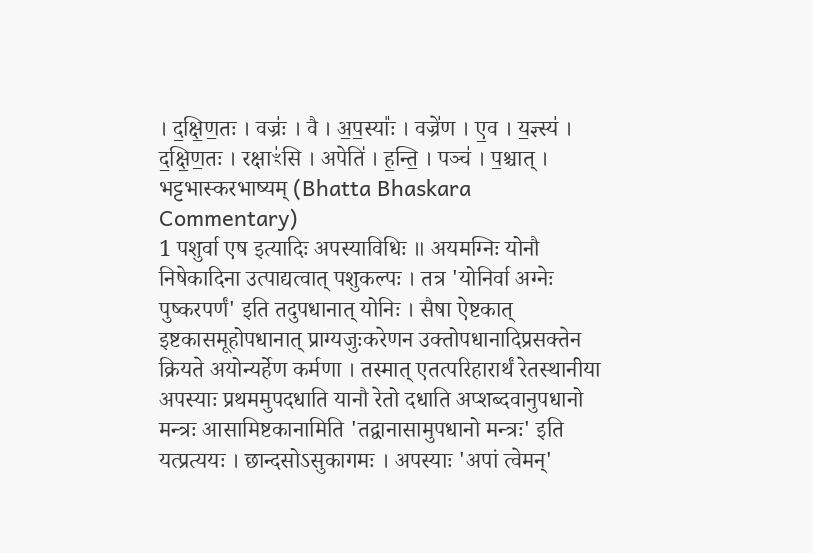। द॒क्षि॒ण॒तः । वज्रः॑ । वै । अ॒प॒स्याः᳚ । वज्रे॑ण । ए॒व । य॒ज्ञ्स्य॑ । द॒क्षि॒ण॒तः । रक्षाꣳ॑सि । अपेति॑ । ह॒न्ति॒ । पञ्च॑ । प॒श्चात् ।
भट्टभास्करभाष्यम् (Bhatta Bhaskara Commentary)
1 पशुर्वा एष इत्यादिः अपस्याविधिः ॥ अयमग्निः योनौ निषेकादिना उत्पाद्यत्वात् पशुकल्पः । तत्र 'योनिर्वा अग्नेः पुष्करपर्णं' इति तदुपधानात् योनिः । सैषा ऐष्टकात् इष्टकासमूहोपधानात् प्राग्यजुःकरेणन उक्तोपधानादिप्रसक्तेन क्रियते अयोन्यर्हेण कर्मणा । तस्मात् एतत्परिहारार्थं रेतस्थानीया अपस्याः प्रथममुपदधाति यानौ रेतो दधाति अप्शब्दवानुपधानो मन्त्रः आसामिष्टकानामिति 'तद्वानासामुपधानो मन्त्रः' इति यत्प्रत्ययः । छान्दसोऽसुकागमः । अपस्याः 'अपां त्वेमन्'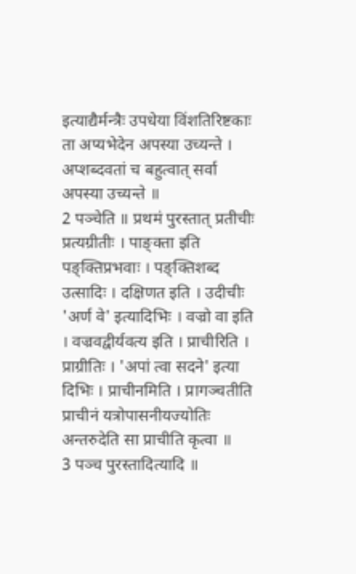इत्याद्यैर्मन्त्रैः उपधेया विंशतिरिष्टकाः ता अप्यभेदेन अपस्या उच्यन्ते । अप्शब्दवतां च बहुत्वात् सर्वा अपस्या उच्यन्ते ॥
2 पञ्चेति ॥ प्रथमं पुरस्तात् प्रतीचीः प्रत्यग्रीतीः । पाङ्क्ता इति पङ्क्तिप्रभवाः । पङ्क्तिशब्द उत्सादिः । दक्षिणत इति । उदीचीः 'अर्ण वे' इत्यादिभिः । वज्रो वा इति । वज्रवद्वीर्यवत्य इति । प्राचीरिति । प्राग्रीतिः । 'अपां त्वा सदने' इत्या दिभिः । प्राचीनमिति । प्रागञ्चतीति प्राचीनं यत्रोपासनीयज्योतिः अन्तरुदेति सा प्राचीति कृत्वा ॥
3 पञ्च पुरस्तादित्यादि ॥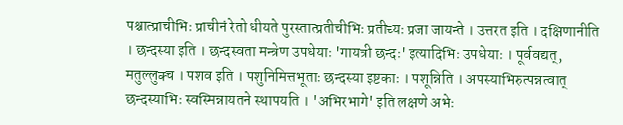पश्चात्प्राचीभिः प्राचीनं रेतो धीयते पुरस्तात्प्रतीचीभिः प्रतीच्यः प्रजा जायन्ते । उत्तरत इति । दक्षिणानीति । छन्दस्या इति । छन्दस्वता मन्त्रेण उपधेयाः 'गायत्री छन्दः' इत्यादिभिः उपधेयाः । पूर्ववद्यत्, मतुल्लुक्च । पशव इति । पशुनिमित्तभूताः छन्दस्या इष्टकाः । पशून्निति । अपस्याभिरुत्पन्नत्वात् छन्दस्याभिः स्वस्मिन्नायतने स्थापयति । 'अभिरभागे' इति लक्षणे अभेः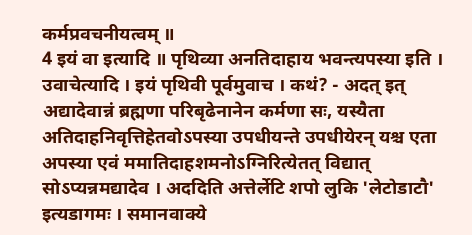कर्मप्रवचनीयत्वम् ॥
4 इयं वा इत्यादि ॥ पृथिव्या अनतिदाहाय भवन्त्यपस्या इति । उवाचेत्यादि । इयं पृथिवी पूर्वमुवाच । कथं? - अदत् इत् अद्यादेवान्नं ब्रह्मणा परिबृढेनानेन कर्मणा सः, यस्यैता अतिदाहनिवृत्तिहेतवोऽपस्या उपधीयन्ते उपधीयेरन् यश्च एता अपस्या एवं ममातिदाहशमनोऽग्निरित्येतत् विद्यात् सोऽप्यन्नमद्यादेव । अददिति अत्तेर्लेटि शपो लुकि 'लेटोडाटौ' इत्यडागमः । समानवाक्ये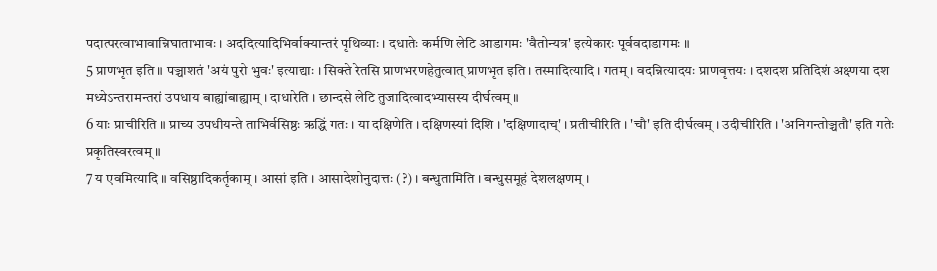पदात्परत्वाभावान्निघाताभावः । अददित्यादिभिर्वाक्यान्तरं पृथिव्याः । दधातेः कर्मणि लेटि आडागमः 'वैतोन्यत्र' इत्येकारः पूर्ववदाडागमः ॥
5 प्राणभृत इति ॥ पञ्चाशतं 'अयं पुरो भुवः' इत्याद्याः । सिक्ते रेतसि प्राणभरणहेतुत्वात् प्राणभृत इति । तस्मादित्यादि । गतम् । वदन्नित्यादयः प्राणवृत्तयः । दशदश प्रतिदिशं अक्ष्णया दश मध्येऽन्तरामन्तरां उपधाय बाह्यांबाह्याम् । दाधारेति । छान्दसे लेटि तुजादित्वादभ्यासस्य दीर्घत्वम् ॥
6 याः प्राचीरिति ॥ प्राच्य उपधीयन्ते ताभिर्वसिष्ठः ऋद्धिं गतः । या दक्षिणेति । दक्षिणस्यां दिशि । 'दक्षिणादाच्' । प्रतीचीरिति । 'चौ' इति दीर्घत्वम् । उदीचीरिति । 'अनिगन्तोञ्चतौ' इति गतेः प्रकृतिस्वरत्वम् ॥
7 य एवमित्यादि ॥ वसिष्ठादिकर्तृकाम् । आसां इति । आसादेशोनुदात्तः (?) । बन्धुतामिति । बन्धुसमूहं देशलक्षणम् ।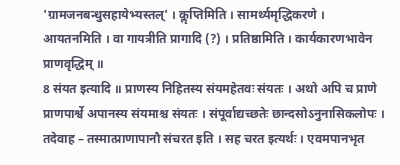'ग्रामजनबन्धुसहायेभ्यस्तल्' । कॢप्तिमिति । सामर्थ्यमृद्धिकरणे । आयतनमिति । वा गायत्रीति प्रागादि (?) । प्रतिष्ठामिति । कार्यकारणभावेन प्राणवृद्धिम् ॥
8 संयत इत्यादि ॥ प्राणस्य निहितस्य संयमहेतवः संयतः । अथो अपि च प्राणे प्राणपार्श्वे अपानस्य संयमाश्च संयतः । संपूर्वाद्यच्छतेः छान्दसोऽनुनासिकलोपः । तदेवाह – तस्मात्प्राणापानौ संचरत इति । सह चरत इत्यर्थः । एवमपानभृत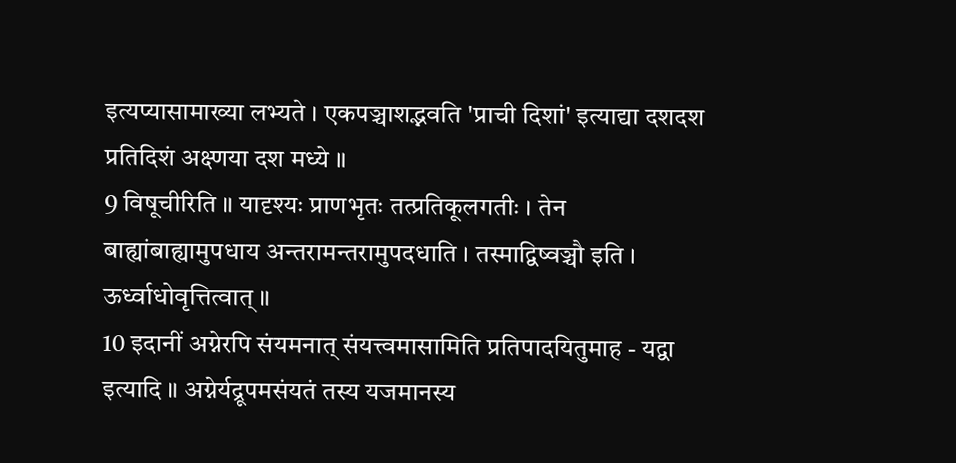इत्यप्यासामाख्या लभ्यते । एकपञ्चाशद्भवति 'प्राची दिशां' इत्याद्या दशदश प्रतिदिशं अक्ष्णया दश मध्ये ॥
9 विषूचीरिति ॥ यादृश्यः प्राणभृतः तत्प्रतिकूलगतीः । तेन बाह्यांबाह्यामुपधाय अन्तरामन्तरामुपदधाति । तस्माद्विष्वञ्चौ इति । ऊर्ध्वाधोवृत्तित्वात् ॥
10 इदानीं अग्नेरपि संयमनात् संयत्त्वमासामिति प्रतिपादयितुमाह - यद्वा इत्यादि ॥ अग्नेर्यद्रूपमसंयतं तस्य यजमानस्य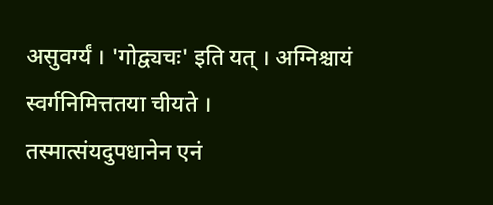असुवर्ग्यं । 'गोद्व्यचः' इति यत् । अग्निश्चायं स्वर्गनिमित्ततया चीयते । तस्मात्संयदुपधानेन एनं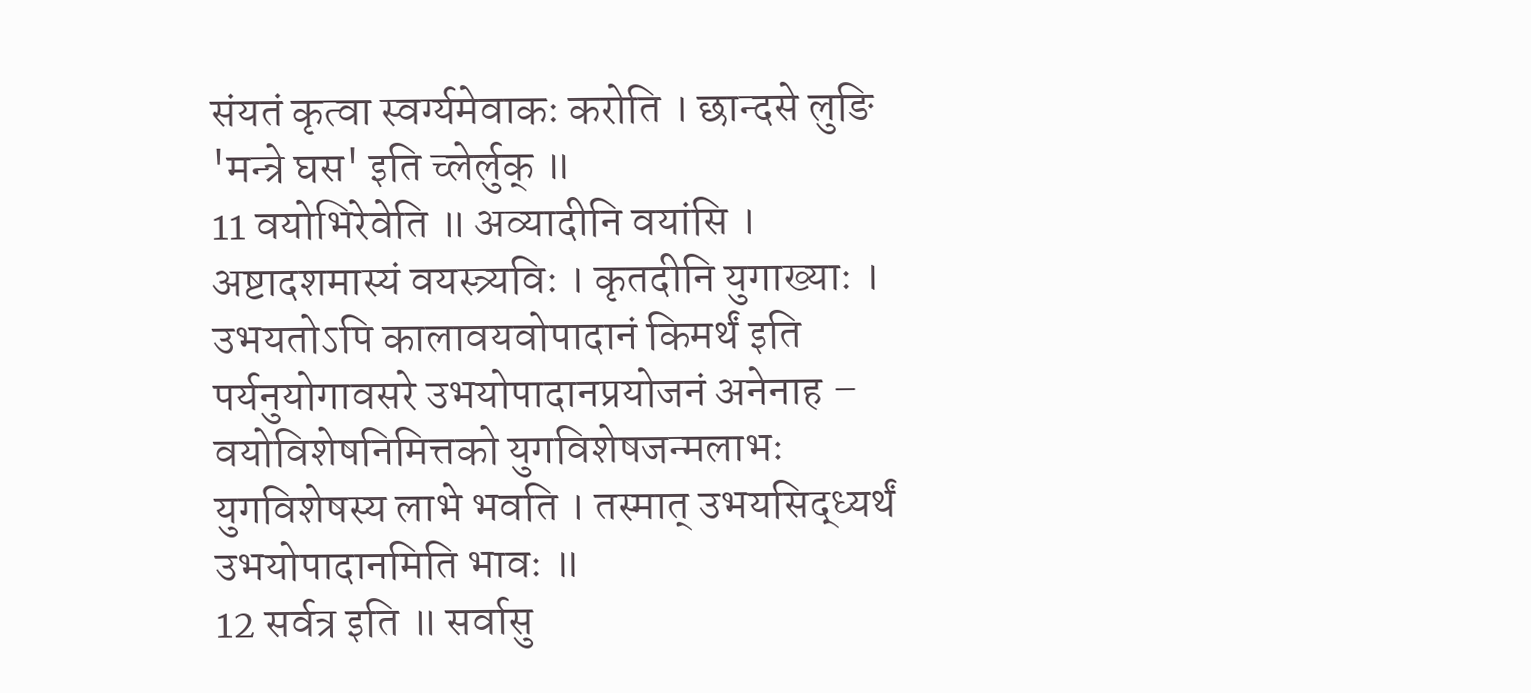संयतं कृत्वा स्वर्ग्यमेवाकः करोति । छान्दसे लुङि 'मन्त्रे घस' इति च्लेर्लुक् ॥
11 वयोभिरेवेति ॥ अव्यादीनि वयांसि । अष्टादशमास्यं वयस्त्र्यविः । कृतदीनि युगाख्याः । उभयतोऽपि कालावयवोपादानं किमर्थं इति पर्यनुयोगावसरे उभयोपादानप्रयोजनं अनेनाह – वयोविशेषनिमित्तको युगविशेषजन्मलाभः युगविशेषस्य लाभे भवति । तस्मात् उभयसिद्ध्यर्थं उभयोपादानमिति भावः ॥
12 सर्वत्र इति ॥ सर्वासु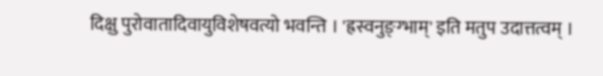दिक्षु पुरोवातादिवायुविशेषवत्यो भवन्ति । 'ह्रस्वनुङ्ग्भाम्' इति मतुप उदात्तत्वम् ।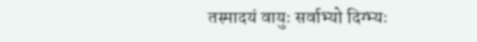तस्मादयं वायुः सर्वाभ्यो दिग्भ्यः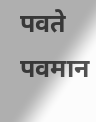पवते पवमान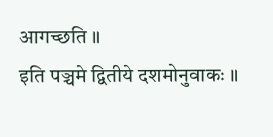आगच्छति ॥
इति पञ्चमे द्वितीये दशमोनुवाकः ॥